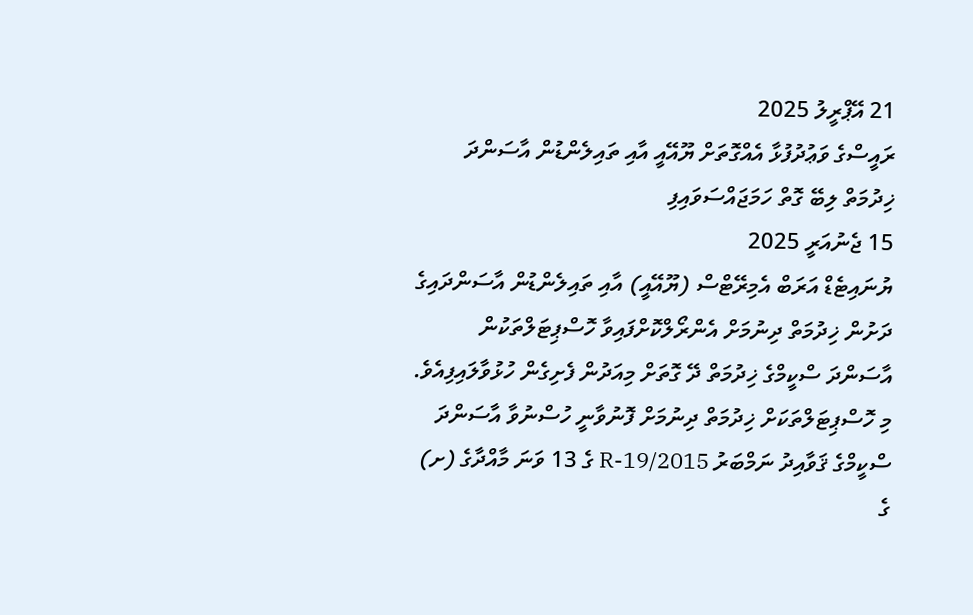21 އޭޕްރީލު 2025
ރައީސްގެ ވަޢުދުފުޅާ އެއްގޮތަށް ޔޫއޭއީ އާއި ތައިލެންޑުން އާސަންދަ ޚިދުމަތް ލިބޭ ގޮތް ހަމަޖައްސަވައިފި
15 ޖެނުއަރީ 2025
ޔުނައިޓެޑް އަރަބް އެމިރޭޓްސް (ޔޫއޭއީ) އާއި ތައިލެންޑުން އާސަންދައިގެ ދަށުން ޚިދުމަތް ދިނުމަށް އެންރޯލްކޮށްފައިވާ ހޮސްޕިޓަލްތަކުން އާސަންދަ ސްކީމްގެ ޚިދުމަތް ދޭ ގޮތަށް މިއަދުން ފެށިގެން ހުޅުވާލައިފިއެވެ.
މި ހޮސްޕިޓަލްތަކަށް ޚިދުމަތް ދިނުމަށް ފޮނުވާނީ ހުސްނުވާ އާސަންދަ ސްކީމްގެ ޤަވާއިދު ނަމްބަރު 2015/R-19 ގެ 13 ވަނަ މާއްދާގެ (ށ) ގެ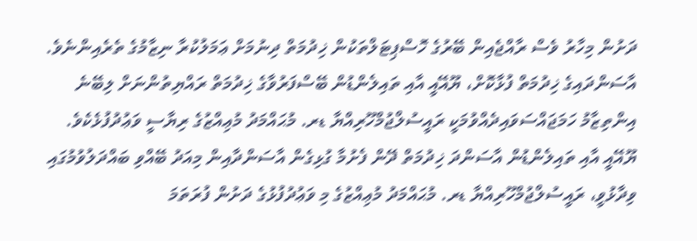ދަށުން މިހާރު ވެސް ރާއްޖެއިން ބޭރުގެ ހޮސްޕިޓަލްތަކުން ޚިދުމަތް ދިނުމަށް ޢަމަލުކުރާ ނިޒާމުގެ ތެރެއިންނެވެ.
އާސަންދައިގެ ޚިދުމަތް ފުޅާކޮށް، ޔޫއޭއީ އާއި ތައިލެންޑުން ބޭސްފަރުވާގެ ޚިދުމަތް ރައްޔިތުންނަށް ލިބޭނެ އިންތިޒާމު ހަމަޖައްސަވައިދެއްވުމަކީ ރައީސުލްޖުމްހޫރިއްޔާ ޑރ. މުޙައްމަދު މުޢިއްޒުގެ ރިޔާސީ ވަޢުދުފުޅެކެވެ.
ޔޫއޭއީ އާއި ތައިލެންޑުން އާސަންދަ ޚިދުމަތް ދޭން ފެށުމާ ގުޅިގެން އާސަންދާއިން މިއަދު ބޭއްވި ބައްދަލުވުމުގައި ވިދާޅުވީ، ރައީސުލްޖުމްހޫރިއްޔާ ޑރ. މުޙައްމަދު މުޢިއްޒުގެ މި ވަޢުދުފުޅުގެ ދަށުން ފުރަތަމަ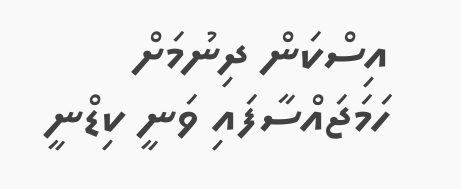އިސްކަން ދިނުމަށް ހަމަޖައްސާފައި ވަނީ ކިޑްނީ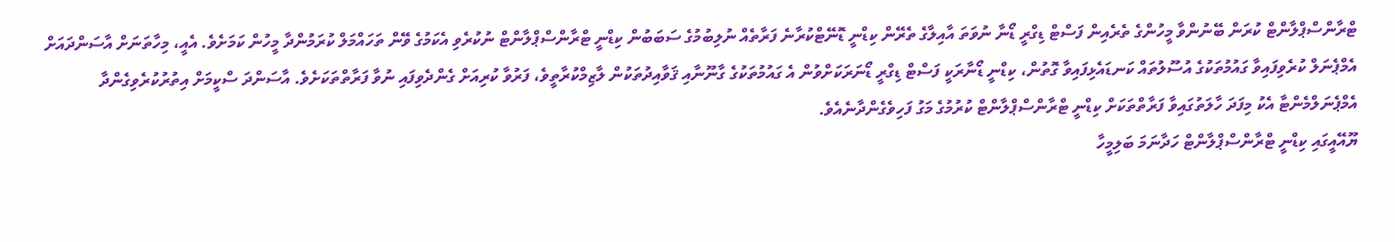ޓްރާންސްޕްލާންޓް ކުރަން ބޭނުންވާ މީހުންގެ ތެރެއިން ފަސްޓް ޑިގްރީ ޑޯނާ ނުވަތަ އާއިލާގެ ތެރޭން ކިޑްނީ ޑޮނޭޓްކުރާނެ ފަރާތެއް ނުލިބުމުގެ ސަބަބުން ކިޑްނީ ޓްރާންސްޕްލާންޓް ނުކުރެވި އެކަމުގެ ވޭން ތަހައްމަލް ކުރަމުންދާ މީހުން ކަމަށެވެ. އެއީ، މިހާތަނަށް އާސަންދައަށް އެމްޕެނަލް ކުރެވިފައިވާ ގައުމުތަކުގެ އުސޫލުތައް ކަނޑައެޅިފައިވާ ގޮތުން، ކިޑްނީ ޑޯނާރަކީ ފަސްޓް ޑިގްރީ ޑޯނަރަކަށްވުން އެ ގައުމުތަކުގެ ގާނޫނާއި ޤަވާއިދުތަކުން ލާޒިމްކުރާތީވެ، ފަރުވާ ކުރިއަށް ގެންދެވިފައި ނުވާ ފަރާތްތަކަށެވެ. އާސަންދަ ސްކީމަށް އިތުރުކުރެވިގެންދާ އެމްޕެނަލްމެންޓާ އެކު މިފަދަ ހާލަތުގައިވާ ފަރާތްތަކަށް ކިޑްނީ ޓްރާންސްޕްލާންޓް ކުރުމުގެ މަގު ފަހިވެގެންދާނެއެވެ.
ޔޫއޭއީގައި ކިޑްނީ ޓްރާންސްޕްލާންޓް ހަދާނަމަ ބަލިމީހާ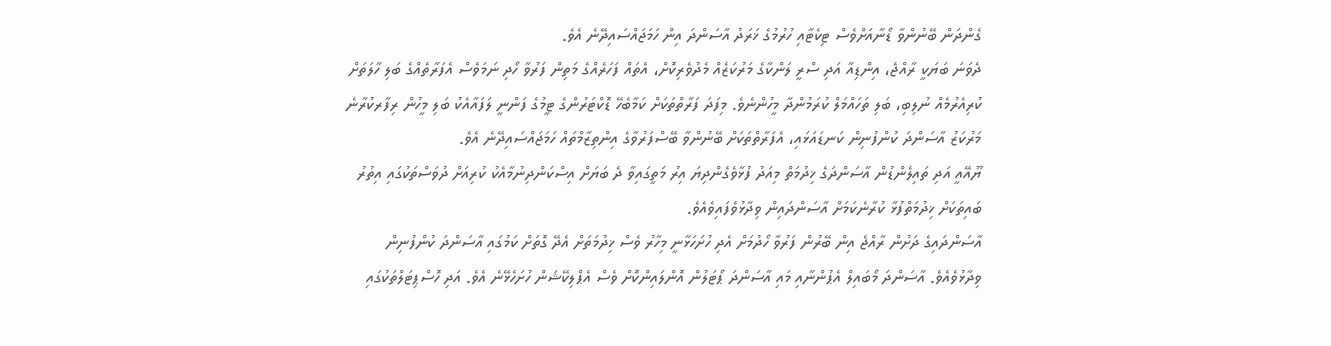ގެންދަން ބޭނުންވާ ޑޯނާއަށްވެސް ޓިކެޓާއި ހުރުމުގެ ޚަރަދު އާސަންދަ އިން ހަމަޖައްސައިދޭނެ އެވެ.
ދެވަނަ ބަޔަކީ ރާއްޖެ، އިންޑިއާ އަދި ސްރީ ލަންކާގެ މަރުކަޒެއް މެދުވެރިކޮށް، އެތައް ފަހަރެއްގެ މަތިން ފަރުވާ ހޯދި ނަމަވެސް އެފަރާތެއްގެ ބަލި ހާލަތަށް ކުރިއެރުމެއް ނުލިބި، ބަލި ތަހައްމަލް ކުރަމުންދާ މީހުންނެވެ. މިފަދަ ފަރާތްތަކަށް ކަމާބެހޭ ޑޮކްޓަރުންގެ ޓީމުގެ ފަންނީ ލަފައާއެކު ބަލި މީހުން ރިފާރކުރާނެ މަރުކަޒު އާސަންދަ ކުންފުނިން ކަނޑައަޅައި، އެފަރާތްތަކަށް ބޭނުންވާ ބޭސްފަރުވާގެ އިންތިޒާމްތައް ހަމަޖައްސައިދޭނެ އެވެ.
ޔޫއޭއީ އަދި ތައިލެންޑުން އާސަންދަގެ ޚިދުމަތް މިއަދު ފުޅާވެގެންދިޔަ އިރު މަތީގައިވާ ދެ ބަޔަށް އިސްކަންދިނުމާއެކު ކުރިއަށް ދުވަސްތަކުގައި އިތުރު ބައިތަކަށް ޚިދުމަތްފުޅާ ކުރާނެކަމަށް އާސަންދައިން ވިދާޅުވެފައިވެއެވެ.
އާސަންދައިގެ ދަށުން ރާއްޖެ އިން ބޭރުން ފަރުވާ ހޯދުމަށް އެދި ހުށަހަޅާނީ މިހާރު ވެސް ޚިދުމަތަށް އެދޭ ގޮތަށް ކަމުގައި އާސަންދަ ކުންފުނިން ވިދާޅުވެއެވެ. އާސަންދަ މޯބައިލް އެޕުންނާއި މައި އާސަންދަ ޕޯޓަލުން އޮންލައިންކޮށް ވެސް އެޕްލިކޭޝަން ހުށަހެޅޭނެ އެވެ. އަދި ހޮސްޕިޓަލްތަކުގައި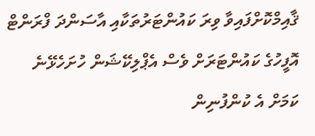ޤާއިމްކޮށްފައިވާ ވިރަ ކައުންޓަރުތަކާއި އާސަންދަ ފްރަންޓް އޮފީހުގެ ކައުންޓަރަށް ވެސް އެޕްލިކޭޝަން ހުށަހެޅޭނެ ކަމަށް އެ ކުންފުނިން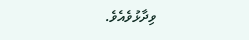ވިދާޅުވެއެވެ.